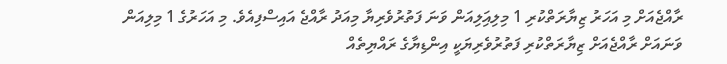ރާއްޖެއަށް މި އަހަރު ޒިޔާރަތްކުރި 1 މިލިއަިލިއަން ވަނަ ފަތުރުވެރިޔާ މިއަދު ރާއްޖެ އައިސްފިއެވެ. މި އަހަރުގެ 1 މިލިއަން ވަނައަށް ރާއްޖެއަށް ޒިޔާރަތްކުރި ފަތުރުވެރިޔަކީ އިންޑިޔާގެ ރައްޔިތެއް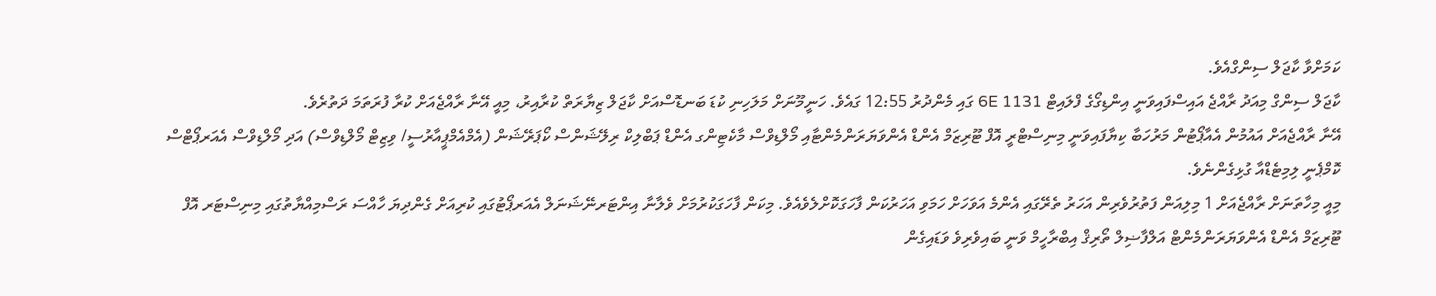ކަމަށްވާ ކާޖަލް ސިންގްއެވެ.
ކާޖަލް ސިންގް މިއަދު ރާއްޖެ އައިސްފައިވަނީ އިންޑިގޯގެ ފްލައިޓް 6E 1131 ގައި މެންދުރު 12:55 ގައެވެ. ހަނީމޫނަށް މަލަހިނި ކުޑަ ބަނޑޮސްއަށް ކާޖަލް ޒިޔާރަތް ކުރާއިރު، މިއީ އޭނާ ރާއްޖެއަށް ކުރާ ފުރަތަމަ ދަތުރެވެ.
އޭނާ ރާއްޖެއަށް އައުމުން އެއާޕޯޓުން މަރުހަބާ ކިޔާފައިވަނީ މިނިސްޓްރީ އޮފް ޓޫރިޒަމް އެންޑް އެންވަޔަރަންމެންޓާއި މޯލްޑިވްސް މާކެޓިންގ އެންޑް ޕަބްލިކް ރިލޭޝަންސް ކޯޕަރޭޝަން (އެމްއެމްޕީއާރުސީ/ ވިޒިޓް މޯލްޑިވްސް) އަދި މޯލްޑިވްސް އެއަރޕޯޓްސް ކޮމްޕެނީ ލިމިޓެޑްއާ ގުޅިގެންނެވެ.
މިއީ މިހާތަނަށް ރާއްޖެއަށް 1 މިލިއަން ފަތުރުވެރިން އަހަރު ތެރޭގައި އެންމެ އަވަހަށް ހަމަވި އަހަރުކަން ފާހަގަކޮށްލެވެއެވެ. މިކަން ފާހަގަކުރުމަށް ވެލާނާ އިންޓަރނޭޝަނަލް އެއަރޕޯޓުގައި ކުރިއަށް ގެންދިޔަ ހާއްސަ ރަސްމިއްޔާތުގައި މިނިސްޓަރ އޮފް ޓޫރިޒަމް އެންޑް އެންވަޔަރަންމެންޓް އަލްފާޟިލް ތޯރިޤް އިބްރާހީމް ވަނީ ބައިވެރިވެ ވަޑައިގެން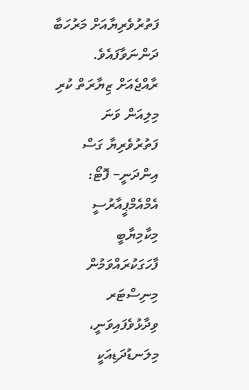ފަތުރުވެރިޔާއަށް މަރުހަބާ ދަންނަވާފައެވެ.
ރާއްޖެއަށް ޒިޔާރަތް ކުރި މިލިއަން ވަނަ ފަތުރުވެރިޔާ ގަސް އިންދަނީ– ފޮޓޯ: އެމްއެމްޕީއާރުސީ
މިކާމިޔާބީ ފާހަގަކުރައްވަމުން މިނިސްޓަރ ވިދާޅުވެފައިވަނީ، މިލަނޑުދަޑިއަކީ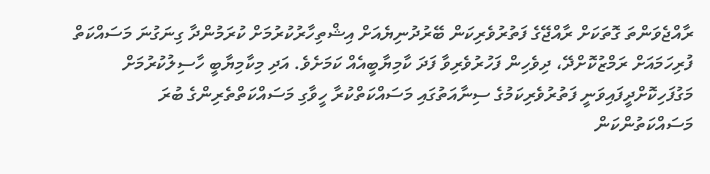ރާއްޖެވަންތަ ގޮތަކަށް ރާއްޖޭގެ ފަތުރުވެރިކަން ބޭރުދުނިޔެއަށް އިޝްތިހާރުކުރުމަށް ކުރަމުންދާ ގިނަގުނަ މަސައްކަތް ފުރިހަމައަށް ރަމްޒުކޮށްދޭ، ދިވެހިން ފަހުރުވެރިވާ ފަދަ ކާމިޔާބީއެއް ކަމަށެވެ. އަދި މިކާމިޔާބީ ހާސިލުކުރުމަށް މަގުފަހިކޮށްދީފައިވަނީ ފަތުރުވެރިކަމުގެ ސިނާއަތުގައި މަސައްކަތްކުރާ ހީވާގި މަސައްކަތްތެރިންގެ ބުރަ މަސައްކަތުންކަން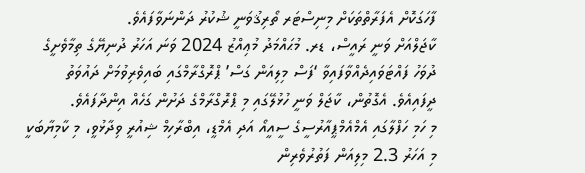ފާހަގަކޮށް އެފަރާތްތަކަށް މިނިސްޓަރ ތޯރިޤުވަނީ ޝުކުރު ދަންނަވާފައެވެ.
ކާޖަލްއަށް ވަނީ ރައީސް، ޑރ. މުޙައްމަދު މުޢިއްޒު 2024 ވަނަ އަހަރު ދުނިޔޭގެ ތިމާވެށީގެ ދުވަހު ފައްޓަވައިދެއްވާފައިވާ ‘ފަސް މިލިއަން ގަސް’ ޕްރޮގްރާމްގައި ބައިވެރިވުމަށް ދައުވަތު ދީފައިއެވެ. އެގޮތުން، ކާޖަލް ވަނީ ހުޅުލޭގައި މި ޕްރޮގްރާމްގެ ދަށުން ގަހެއް އިންދާފައެވެ.
މި ހަމި ހަފްލާގައި އެމްއެމްޕީއާރުސީގެ ސީއީއޯ އަދި އެމްޑީ، އިބްރާހިމް ޝިއުރީ ވިދާޅުވީ، މި ކާމިޔާބަކީ މި އަހަރު 2.3 މިލިއަން ފަތުރުވެރިން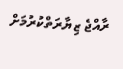ރާއްޖެ ޒިޔާރަތްކުރުމަށް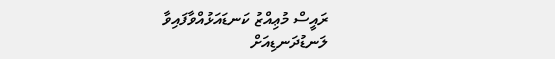ރައީސް މުޢިއްޒު ކަނޑައަޅުއްވާފައިވާ ލަނޑުދަނޑިއަށް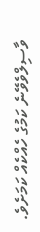ވާސިލްވެވޭނެ ކަމުގެ ހެއްކެއް ކަމަށެވެ.